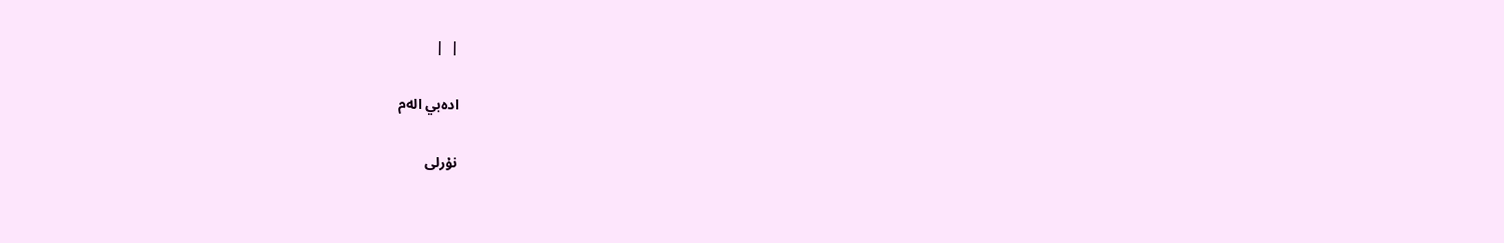|  |

ادەبي الەم

نۇرلى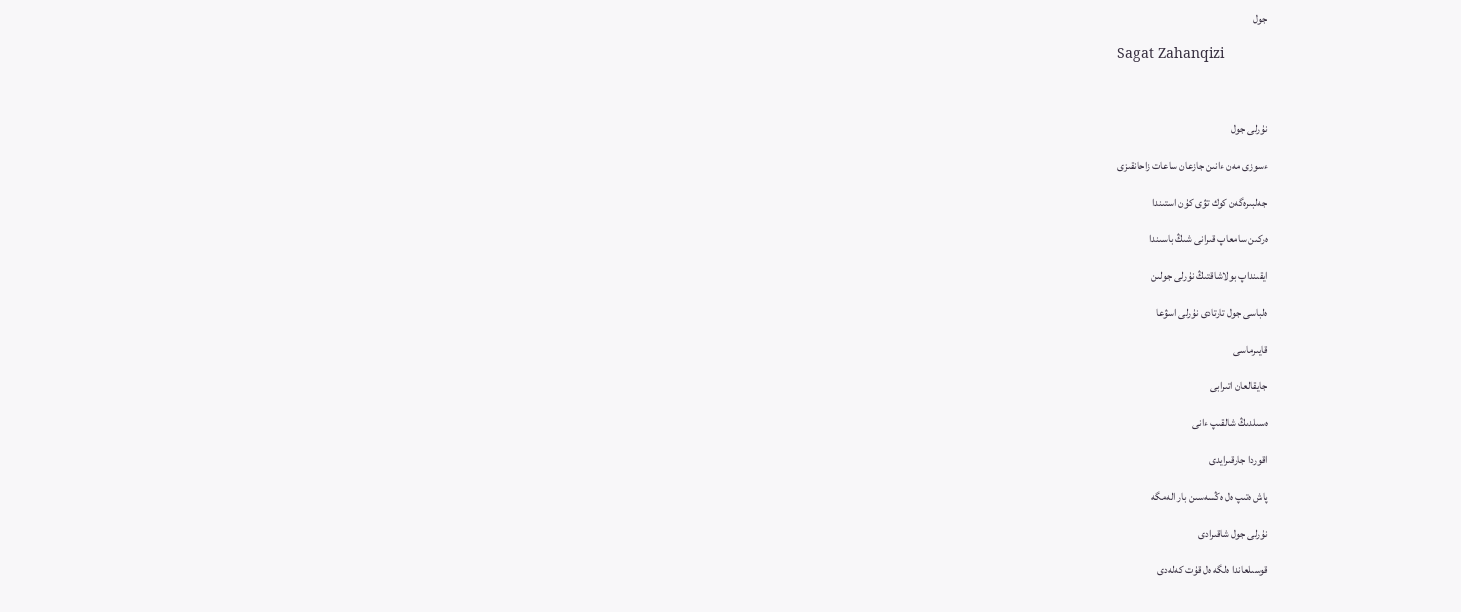جول

Sagat Zahanqizi



نۇرلى جول

ءسوزى مەن ءانىن جازعان ساعات زاحانقىزى

جەلبىرەگەن كوك تۋى كۇن استىندا

ەركىن سامعاپ قىرانى شىڭ باسىندا

ايقىنداپ بولاشاقتىڭ نۇرلى جولىن

ەلباسى جول تارتادى نۇرلى اسۋعا

قايىرماسى

جايقالعان اتىرابى

ەسىلدىڭ شالقىپ ءانى

اقوردا جارقىرايدى

پاش ەتىپ ەل ەڭسەسىن بار الەمگە

نۇرلى جول شاقىرادى

قوسىلعاندا ەلگە ەل قۇت كەلەدى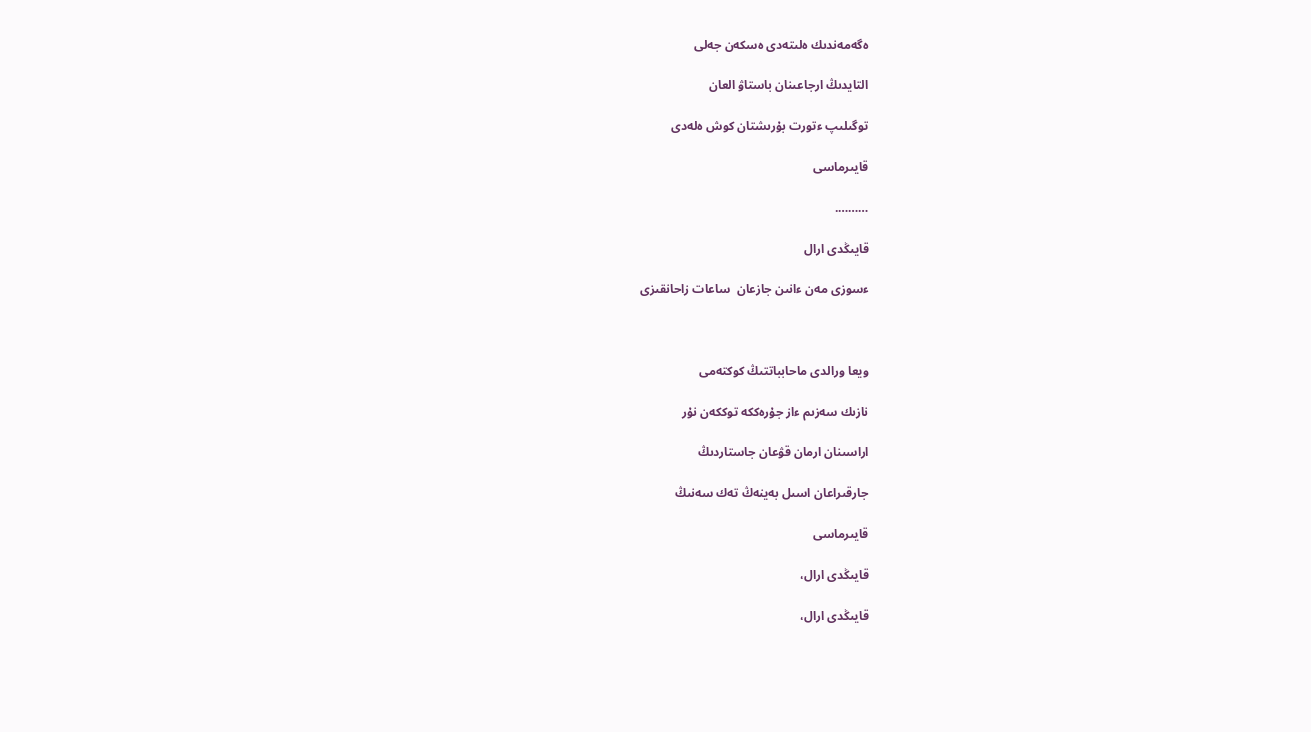ەگەمەندىك ەلىتەدى ەسكەن جەلى

التايدىڭ ارجاعىنان باستاۋ العان

توگىلىپ ءتورت بۇرىشتان كوش ەلەدى

قايىرماسى

……….

قايىڭدى ارال

ءسوزى مەن ءانىن جازعان  ساعات زاحانقىزى



ويعا ورالدى ماحابباتتىڭ كوكتەمى

نازىك سەزىم ءاز جۇرەككە توككەن نۇر

اراسىنان ارمان قۋعان جاستاردىڭ

جارقىراعان اسىل بەينەڭ تەك سەنىڭ

قايىرماسى

قايىڭدى ارال،

قايىڭدى ارال،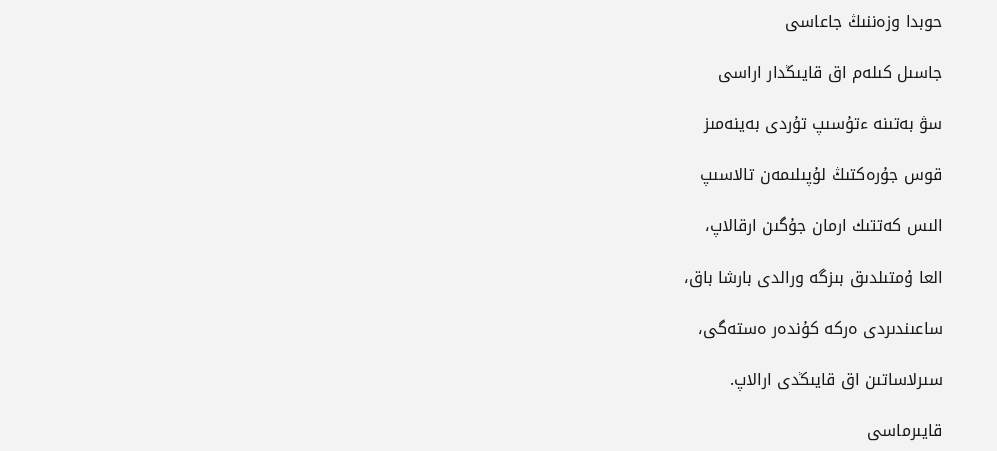حوبدا وزەننىڭ جاعاسى

جاسىل كىلەم اق قايىڭدار اراسى

سۋ بەتىنە ءتۇسىپ تۇردى بەينەمىز

قوس جۇرەكتىڭ لۇپىلىمەن تالاسىپ

الىس كەتتىك ارمان جۇگىن ارقالاپ،

العا ۇمتىلدىق بىزگە ورالدى بارشا باق،

ساعىندىردى ەركە كۇندەر ەستەگى،

سىرلاساتىن اق قايىڭدى ارالاپ.

قايىرماسى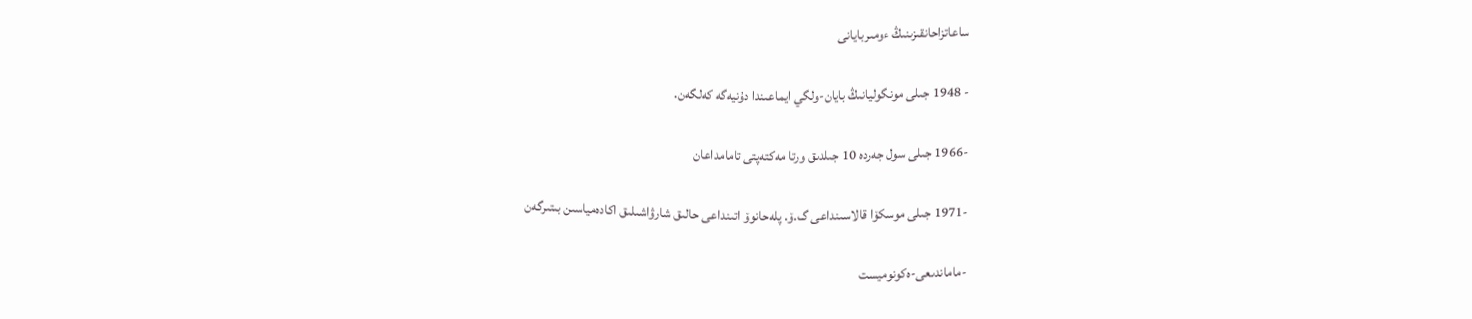ساعاتزاحانقىزىنىڭ ءومىربايانى

- 1948 جىلى مونگوليانىڭ بايان-ولگي ايماعىندا دۇنيەگە كەلگەن.

-1966 جىلى سول جەردە 10 جىلدىق ورتا مەكتەپتى تامامداعان

-1971 جىلى موسكۆا قالاسىنداعى گ.ۆ. پلەحانوۆ اتىنداعى حالىق شارۋاشىلىق اكادەمياسىن بىتىرگەن

-ماماندىعى-ەكونوميست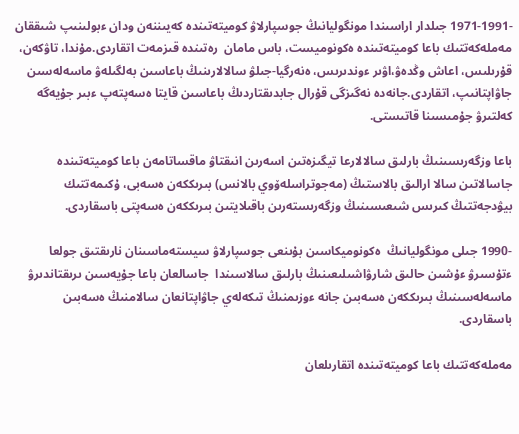-1971-1991 جىلدار اراسىندا مونگوليانىڭ جوسپارلاۋ كوميتەتىندە كەيىننەن ودان ءبولىنىپ شىققان مەملەكەتتىك باعا كوميتەتىندە ەكونوميست، باس مامان  رەتىندە قىزمەت اتقاردى.مۇندا، تاۋكەن، قۇرىلىس، اعاش وڭدەۋ،اۋىر ءوندىرىس، ەنەرگيا-جىلۋ سالالارىنىڭ باعاسىن بەلگىلەۋ ماسەلەسىن جاۋاپتانىپ، اتقاردى.جانەدە نەگىزگى قۇرال جابدىقتاردىڭ باعاسىن قايتا ەسەپتەپ ءبىر جۇيەگە كەلتىرۋ جۇمىسىنا قاتىستى.

باعا وزگەرىسىنىڭ بارلىق سالالارعا تيگىزەتىن اسەرىن انىقتاۋ ماقساتامەن باعا كوميتەتىندە جاسالاتىن سالا ارالىق بالاستىڭ (مەجوتراسلەۆوي بالانس) بىرىككەن ەسەبى، ۇكىمەتتىك بيۋدجەتتىڭ كىرىس شىعىسىنىڭ وزگەرىستەرىن باقىلايتىن بىرىككەن ەسەپتى باسقاردى.

-1990 جىلى مونگوليانىڭ  ەكونوميكاسىن بۇىنعى جوسپارلاۋ سيستەماسىنان نارىقتىق جولعا ءتۇسىرۋ ءۇشىن حالىق شارۋاشىلىعىنىڭ بارلىق سالاسىندا  جاسالعان باعا جۇيەسىن ىرىقتاندىرۋ ماسەلەسىنىڭ بىرىككەن ەسەبىن جانە ءوزىمنىڭ تىكەلەي جاۋاپتانعان سالامنىڭ ەسەبىن باسقاردى.

مەملەكەتتىك باعا كوميتەتىندە اتقارىلعان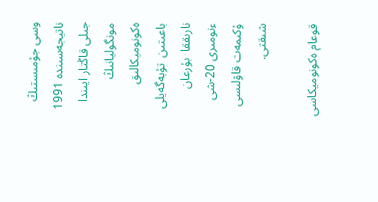وسى جۇمىستىڭ ناتيجەسىندە 1991 جىلى قاڭتار ايىندا مونگوليانىڭ ەكونوميكالىق باعىتىن  تۇبەگەيلى نارىققا  بۇرعان ءنومىرى 20-شى ۇكىمەت قاۋلىسى شىقتى.

قوعام ەكونوميكاسى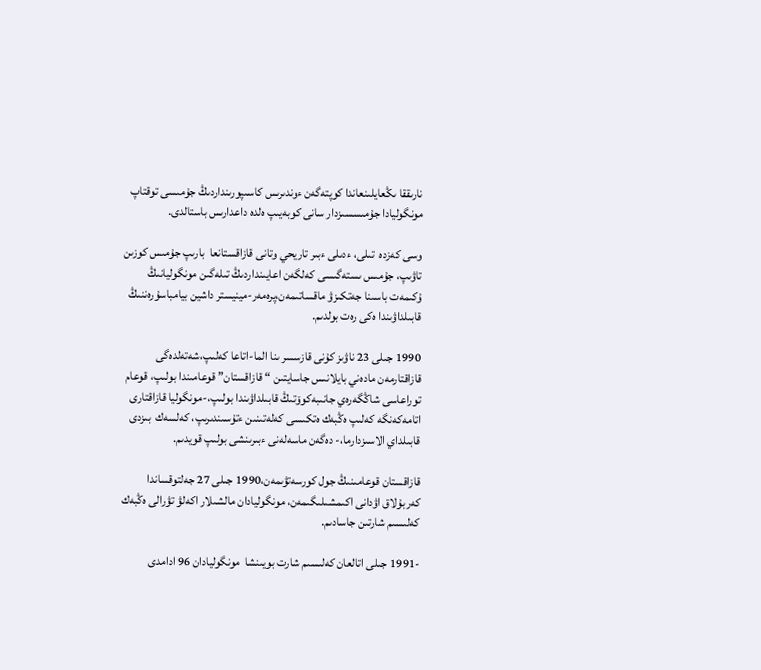نارىققا ىڭعايلىنعاندا كوپتەگەن ءوندىرىس كاسىپورىنداردىڭ جۇمىسى توقتاپ مونگوليادا جۇمىسسىزدار سانى كوبەيىپ ەلدە داعدارىس باستالدى.

وسى كەزدە  تىلى، ءدىلى ءبىر تاريحي وتانى قازاقستانعا  بارىپ جۇمىس كوزىن تاۋىپ، جۇمىس ىستەگىسى كەلگەن اعايىنداردىڭ تىلەگىن مونگوليانىڭ ۇكىمەت باسىنا جەتكىزۋ ماقساتىمەن،پرەمەر-مينيستر داشين بيامباسۇرەننىڭ قابىلداۋىندا ەكى رەت بولدىم.

1990 جىلى 23 ناۋىز كۇنى قازسسر ىنا الما-اتاعا كەلىپ،شەتەلدەگى قازاقتارمەن مادەني بايلانىس جاسايتىن “ قازاقستان” قوعامىندا بولىپ، قوعام توراعاسى شاڭگەرەي جانىبەكوۆتىڭ قابىلداۋىندا بولىپ،-مونگوليا قازاقتارى اتامەكەنگە كەلىپ ەڭبەك ەتكىسى كەلەتىنىن ءتۇسىندىرىپ، كەلسەك  بىزدى قابىلداي الاسىزدارما،- دەگەن ماسەلەنى ءبىرىنشى بولىپ قويدىم.

قازاقستان قوعامىنىڭ جول كورسەتۋىمەن،1990 جىلى 27 جەلتوقساندا كەربۇلاق اۋدانى اكىمشىلىگىمەن، مونگوليادان مالشىلار اكەلۋ تۋرالى ەڭبەك كەلىسىم شارتىن جاسادىم.

-1991 جىلى اتالعان كەلىسىم شارت بويىنشا  مونگوليادان 96 ادامدى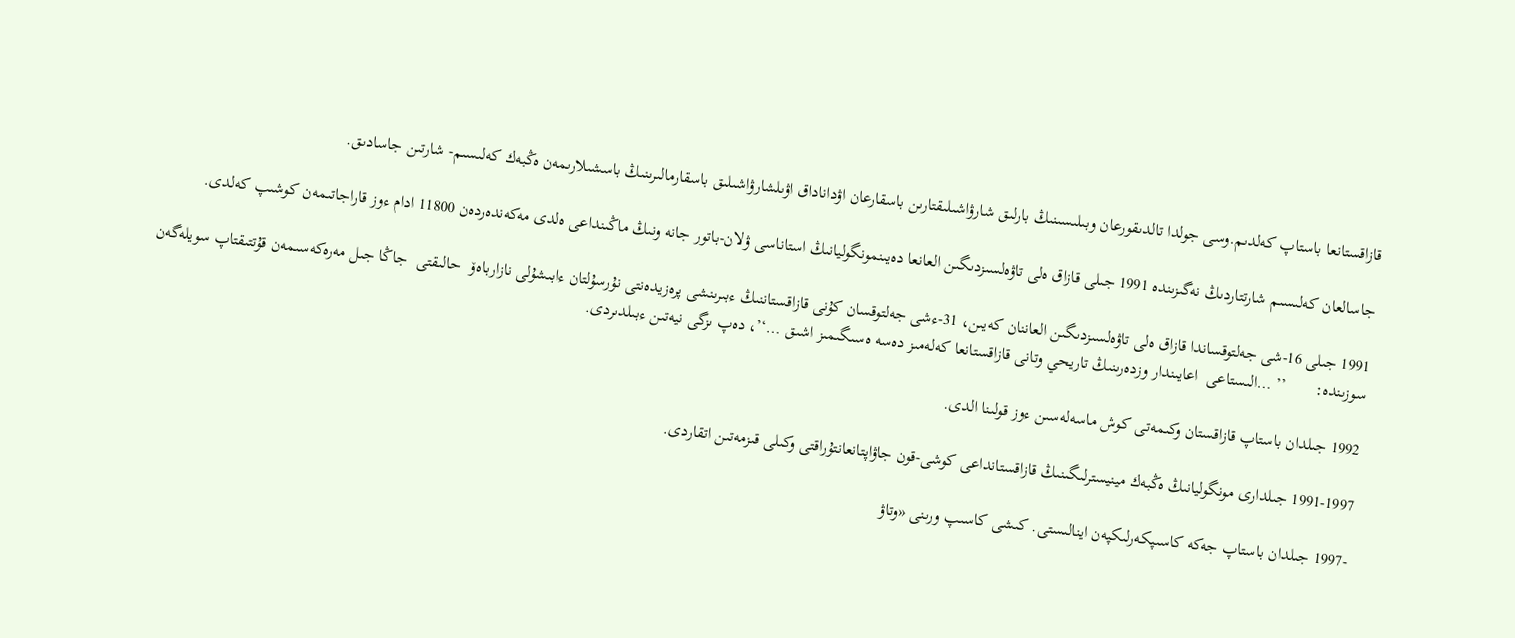قازاقستانعا باستاپ كەلدىم.وسى جولدا تالدىقورعان وبىلىسىنىڭ بارلىق شارۋاشىلىقتارىن باسقارعان اۋداناداق اۋىلشارۋاشىلىق باسقارمالىرىنىڭ باسشىلارىمەن ەڭبەك كەلىسىم- شارتىن جاسادىق.

جاسالعان كەلىسىم شارتتاردىڭ نەگىزىندە 1991 جىلى قازاق ەلى تاۋەلسىزدىگىن العانعا دەيىنمونگوليانىڭ استاناسى ۋلان-باتور جانە ونىڭ ماڭىنداعى ەلدى مەكەندەردەن 11800 ادام ءوز قاراجاتىمەن كوشىپ كەلدى.

1991 جىلى 16-شى جەلتوقساندا قازاق ەلى تاۋەلسىزدىگىن العاننان كەيىن، 31-ءشى جەلتوقسان كۇنى قازاقستاننىڭ ءبىرىنشى پرەزيدەنتى نۇرسۇلتان ءابىشۇلى نازارباەۆ  حالىقتى  جاڭا جىل مەرەكەسىمەن قۇتتىقتاپ سويلەگەن سوزىندە:       ’’ …الىستاعى  اعايىندار وزدەرىنىڭ تاريحي وتانى قازاقستانعا كەلەمىز دەسە ەسىگىمىز اشىق …‘’، دەپ ىزگى نيەتىن ءبىلدىردى.

1992 جىلدان باستاپ قازاقستان وكىمەتى كوش ماسەلەسىن ءوز قولىنا الدى.

1991-1997 جىلدارى مونگوليانىڭ ەڭبەك مينيسترلىگىنىڭ قازاقستانداعى كوشى-قون جاۋاپتانعانتۇراقتى وكىلى قىزمەتىن اتقاردى.

-1997 جىلدان باستاپ جەكە كاسىپكەرلىكپەن اينالىستى. كىشى كاسىپ ورىنى «وتاۋ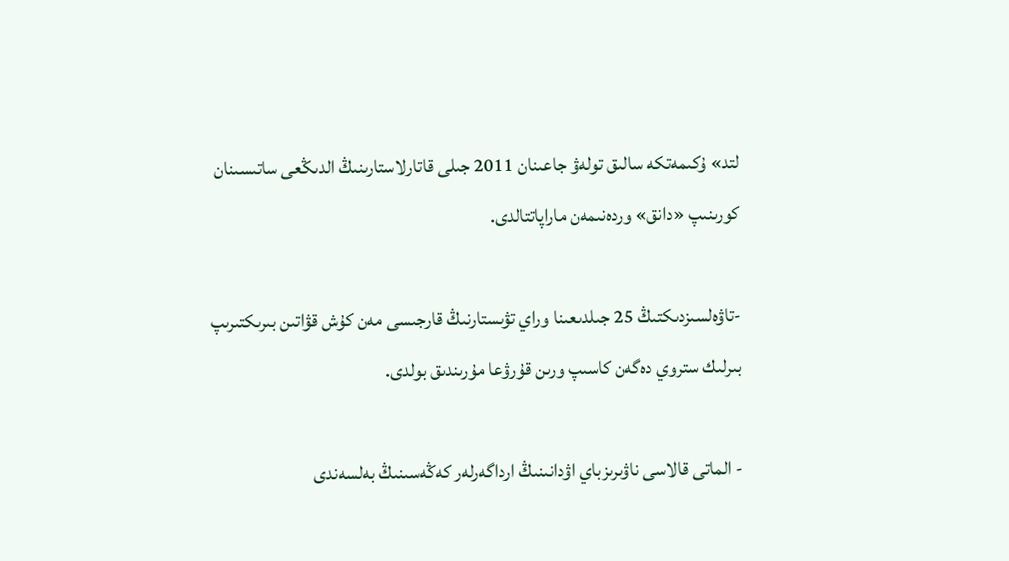لتد» ۇكىمەتكە سالىق تولەۋ جاعىنان 2011 جىلى قاتارلاستارىنىڭ الدىڭعى ساتىسىنان كورىنىپ «دانق» وردەنىمەن ماراپاتتالدى.

-تاۋەلسىزدىكتىڭ 25 جىلدىعىنا وراي تۋىستارنىڭ قارجىسى مەن كۇش قۋاتىن بىرىكتىرىپ بىرلىك ستروي دەگەن كاسىپ ورىن قۇرۋعا مۇرىندىق بولدى.

- الماتى قالاسى ناۋىرىزباي اۋدانىنىڭ ارداگەرلەر كەڭەسىنىڭ بەلسەندى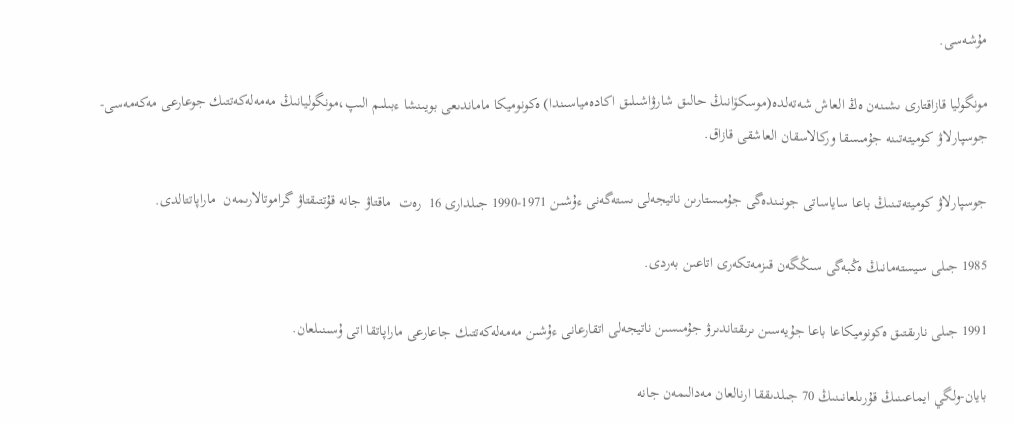مۇشەسى.

مونگوليا قازاقتارى ىشىنەن ەڭ العاش شەتەلدە(موسكۆانىڭ حالىق شارۋاشىلىق اكادەمياسىندا) ەكونوميكا ماماندىعى بويىنشا ءبىلىم الىپ،مونگوليانىڭ مەمەلەكەتتىك جوعارعى مەكەمەسى- جوسپارلاۋ كوميتەتىنە جۇمىسقا وركالاسقان العاشقى قازاق.

جوسپارلاۋ كوميتەتىنىڭ باعا ساياساتى جونىندەگى جۇمىستارىن ناتيجەلى ىستەگەنى ءۇشىن 1971-1990 جىلدارى 16  رەت  ماقتاۋ جانە قۇتتىقتاۋ گراموتالارىمەن  ماراپاتتالدى.

1985 جىلى سيستەمانىڭ ەڭبەگى سىڭگەن قىزمەتكەرى اتاعىن بەردى.

1991 جىلى نارىقتىق ەكونوميكاعا باعا جۇيەسىن ىرىقتاندىرۋ جۇمىسىن ناتيجەلى اتقارعانى ءۇشىن مەمەلەكەتتىك جاعارعى ماراپاتقا اتى ۇسىنىلعان.

بايان-ولگي ايماعىنىڭ قۇرىلعانىنىڭ 70 جىلدىققا ارنالعان مەدالىمەن جانە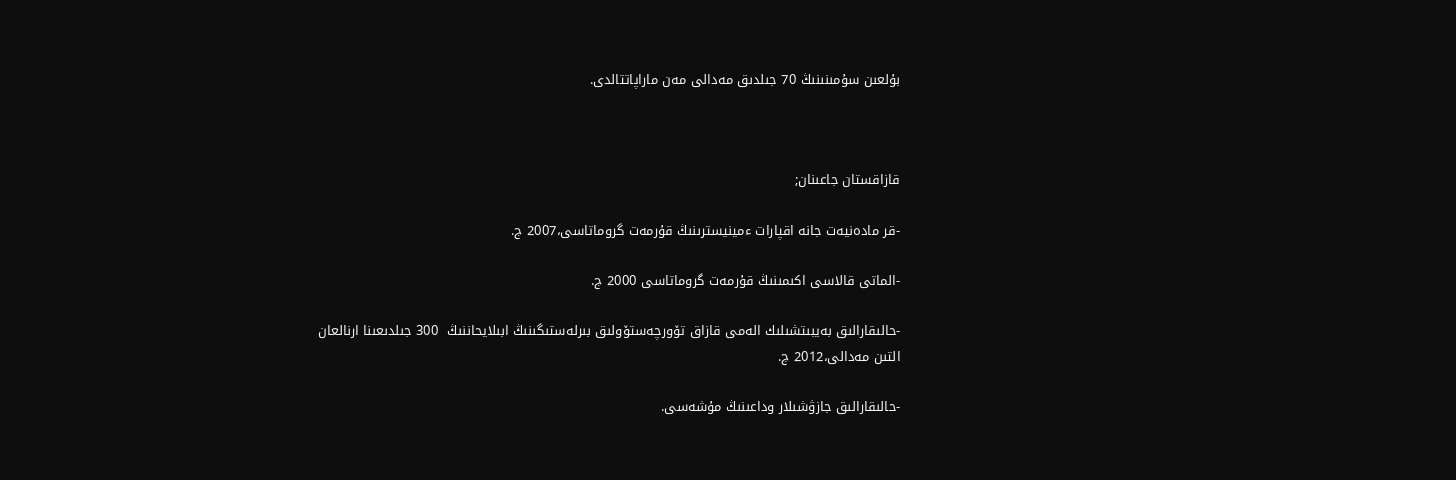بۇلعىن سۇمىنىنىڭ 70 جىلدىق مەدالى مەن ماراپاتتالدى.



قازاقستان جاعىنان;

-قر مادەنيەت جانە اقپارات ءمينيسترىنىڭ قۇرمەت گروماتاسى،2007 ج.

-الماتى قالاسى اكىمىنىڭ قۇرمەت گروماتاسى 2000 ج.

-حالىقارالىق بەيبىتشىلىك الەمى قازاق تۆورچەستۆولىق بىرلەستىگىنىڭ ابىلايحاننىڭ  300 جىلدىعىنا ارنالعان  التىن مەدالى،2012 ج.

-حالىقارالىق جازۋشىلار وداعىنىڭ مۇشەسى.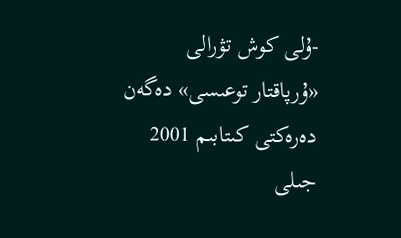-ۇلى كوش تۋرالى  «ۇرپاقتار توعىسى» دەگەن دەرەكتى كىتابىم 2001 جىلى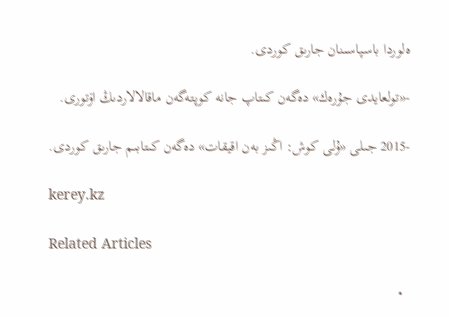ەلوردا باسپاسىنان جارىق كوردى.

-«تولعايدى جۇرەك» دەگەن كىتاپ جانە كوپتەگەن ماقالالاردىڭ اۆتورى.

-2015 جىلى «ۇلى كوش: اڭىز بەن اقيقات» دەگەن كىتابىم جارىق كوردى.

kerey.kz

Related Articles

  •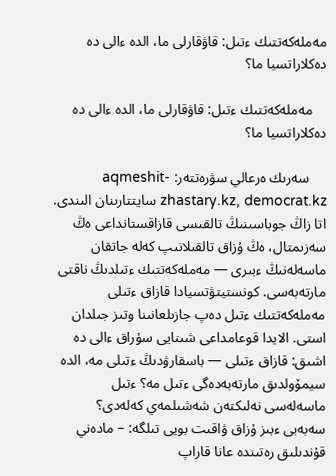مەملەكەتتىك ءتىل: قاۋقارلى ما، الدە ءالى دە دەكلاراتسيا ما؟

    مەملەكەتتىك ءتىل: قاۋقارلى ما، الدە ءالى دە دەكلاراتسيا ما؟

     سەرىك ەرعالي سۋرەتتەر: aqmeshit-zhastary.kz, democrat.kz سايتتارىنان الىندى. اتا زاڭ جوباسىنىڭ تالقىسى قازاقستانداعى ەڭ سەزىمتال، ەڭ ۇزاق تالقىلانىپ كەلە جاتقان ماسەلەنىڭ ءبىرى — مەملەكەتتىك ءتىلدىڭ ناقتى مارتەبەسى. كونستيتۋتسيادا قازاق ءتىلى مەملەكەتتىك ءتىل دەپ جازىلعانىنا وتىز جىلدان استى. الايدا قوعامداعى شىنايى سۇراق ءالى دە اشىق: قازاق ءتىلى — باسقارۋدىڭ ءتىلى مە، الدە سيمۆولدىق مارتەبەدەگى ءتىل مە؟ ءتىل ماسەلەسى نەلىكتەن شەشىلمەي كەلەدى؟ سەبەبى ءبىز ۇزاق ۋاقىت بويى تىلگە: – مادەني قۇندىلىق رەتىندە عانا قاراپ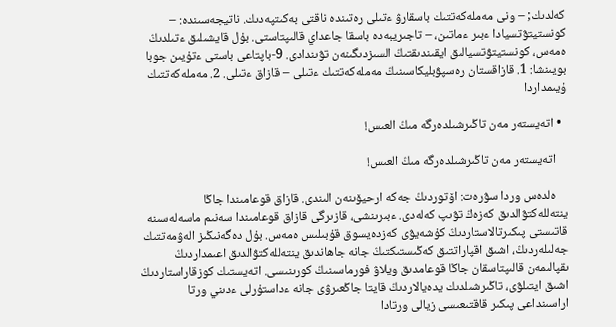كەلدىك; – ونى مەملەكەتتىك باسقارۋ ءتىلى رەتىندە ناقتى بەكىتپەدىك. ناتيجەسىندە: – كونستيتۋتسيادا ءبىر ءماتىن، – تاجىريبەدە باسقا جاعداي قالىپتاستى. بۇل قايشىلىق ءتىلدىڭ ەمەس، كونستيتۋتسيالىق ايقىندىقتىڭ السىزدىگىنەن تۋىندادى. 9-باپتاعى باستى ءتۇيىن جوبا بويىنشا: 1. قازاقستان رەسپۋبليكاسىنىڭ مەملەكەتتىك ءتىلى – قازاق ءتىلى. 2. مەملەكەتتىك ۇيىمداردا

  • اتەيستەر مەن تاڭىرشىلدەرگە مىڭ العىس!

    اتەيستەر مەن تاڭىرشىلدەرگە مىڭ العىس!

    ەلدەس وردا سۋرەت: اۆتوردىڭ جەكە ارحيۆىنەن الىندى. قازاق قوعامىندا جاڭا ينتەللەكتۋالدىق كەزەڭ تۋىپ كەلەدى. ءبىرىنشى، قازىرگى قازاق قوعامىندا سەنىم ماسەلەسىنە قاتىستى پىكىرتالاستاردىڭ كۇشەيۋى كەزدەيسوق قۇبىلىس ەمەس. بۇل دەگەنىڭىز الەۋمەتتىك جەلىلەردىڭ، اشىق اقپاراتتىق كەڭىستىكتىڭ جانە جاھاندىق ينتەللەكتۋالدىق اعىمداردىڭ ىقپالىمەن قالىپتاسقان جاڭا قوعامدىق ويلاۋ فورماسىنىڭ كورىنىسى. اتەيستىك كوزقاراستاردىڭ اشىق ايتىلۋى، تاڭىرشىلدىك يدەيالاردىڭ قايتا جاڭعىرۋى جانە ءداستۇرلى ءدىني ورتا اراسىنداعى پىكىر قاقتىعىسى زيالى ورتادا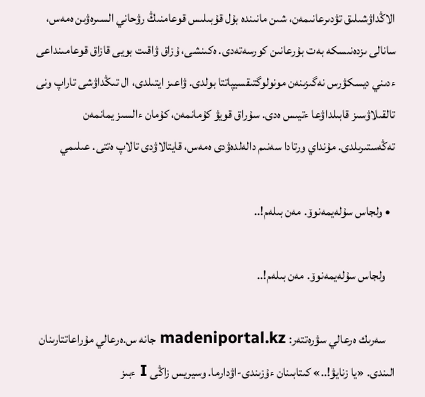الاڭداۋشىلىق تۋدىرعانىمەن، شىن مانىندە بۇل قۇبىلىس قوعامنىڭ رۋحاني السىرەۋىن ەمەس، سانالى ىزدەنىسكە بەت بۇرعانىن كورسەتەدى. ەكىنشى، ۇزاق ۋاقىت بويى قازاق قوعامىنداعى ءدىني ديسكۋرس نەگىزىنەن مونولوگتىقسيپاتتا بولدى. ۋاعىز ايتىلدى، ال تىڭداۋشى تاراپ ونى تالقىلاۋسىز قابىلداۋعا ءتيىس ەدى. سۇراق قويۋ كۇمانمەن، كۇمان ءالسىز يمانمەن تەڭەستىرىلدى. مۇنداي ورتادا سەنىم دالەلدەۋدى ەمەس، قايتالاۋدى تالاپ ەتتى. عىلىمي

  • ولجاس سۇلەيمەنوۆ. مەن بىلەم!..

    ولجاس سۇلەيمەنوۆ. مەن بىلەم!..

    سەرىك ەرعالي سۋرەتتەر: madeniportal.kz جانە س.ەرعالي مۇراعاتتارىنان الىندى. «يا زنايۋ!..» كىتابىنان ءۇزىندى-اۋدارما. وسيريس زاڭى I ءبىز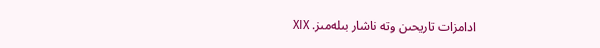ادامزات تاريحىن وتە ناشار بىلەمىز. XIX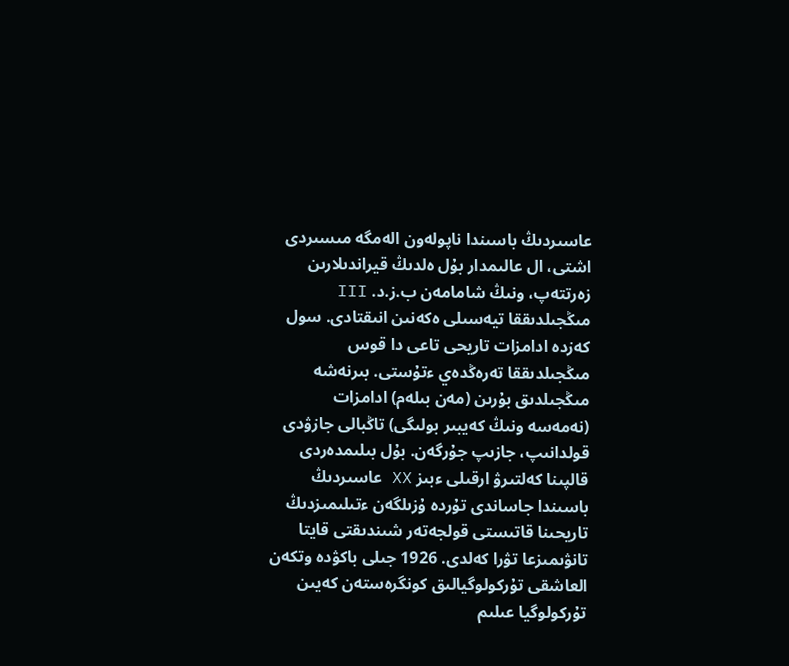عاسىردىڭ باسىندا ناپولەون الەمگە مىسىردى اشتى، ال عالىمدار بۇل ەلدىڭ قيراندىلارىن زەرتتەپ، ونىڭ شامامەن ب.ز.د. III مىڭجىلدىققا تيەسىلى ەكەنىن انىقتادى. سول كەزدە ادامزات تاريحى تاعى دا قوس مىڭجىلدىققا تەرەڭدەي ءتۇستى. بىرنەشە مىڭجىلدىق بۇرىن (مەن بىلەم) ادامزات (نەمەسە ونىڭ كەيبىر بولىگى) تاڭبالى جازۋدى قولدانىپ، جازىپ جۇرگەن. بۇل بىلىمدەردى قالپىنا كەلتىرۋ ارقىلى ءبىز XX عاسىردىڭ باسىندا جاساندى تۇردە ۇزىلگەن ءتىلىمىزدىڭ تاريحىنا قاتىستى قولجەتەر شىندىقتى قايتا تانۋىمىزعا تۋرا كەلدى. 1926 جىلى باكۋدە وتكەن العاشقى تۇركولوگيالىق كونگرەستەن كەيىن تۇركولوگيا عىلىم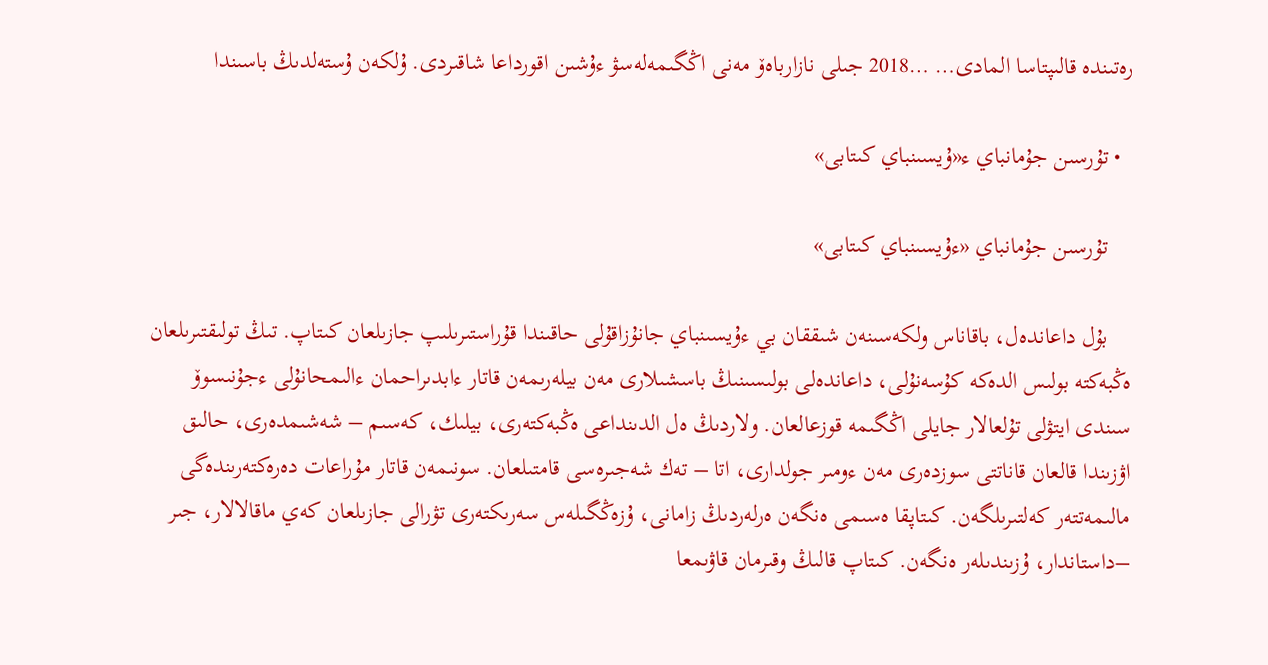رەتىندە قالىپتاسا المادى… …2018 جىلى نازارباەۆ مەنى اڭگىمەلەسۋ ءۇشىن اقورداعا شاقىردى. ۇلكەن ۇستەلدىڭ باسىندا

  • تۇرسىن جۇمانباي ء«ۇيسىنباي كىتابى»

    تۇرسىن جۇمانباي «ءۇيسىنباي كىتابى»

    بۇل داعاندەل، باقاناس ولكەسىنەن شىققان بي ءۇيسىنباي جانۇزاقۇلى حاقىندا قۇراستىرىلىپ جازىلعان كىتاپ. تىڭ تولىقتىرىلعان ەڭبەكتە بولىس الدەكە كۇسەنۇلى، داعاندەلى بولىسىنىڭ باسشىلارى مەن بيلەرىمەن قاتار ءابدىراحمان ءالىمحانۇلى ءجۇنىسوۆ سىندى ايتۋلى تۇلعالار جايلى اڭگىمە قوزعالعان. ولاردىڭ ەل الدىنداعى ەڭبەكتەرى، بيلىك، كەسىم – شەشىمدەرى، حالىق اۋزىندا قالعان قاناتتى سوزدەرى مەن ءومىر جولدارى، اتا – تەك شەجىرەسى قامتىلعان. سونىمەن قاتار مۇراعات دەرەكتەرىندەگى مالىمەتتەر كەلتىرىلگەن. كىتاپقا ەسىمى ەنگەن ەرلەردىڭ زامانى، ۇزەڭگىلەس سەرىكتەرى تۋرالى جازىلعان كەي ماقالالار، جىر –داستاندار، ۇزىندىلەر ەنگەن. كىتاپ قالىڭ وقىرمان قاۋىمعا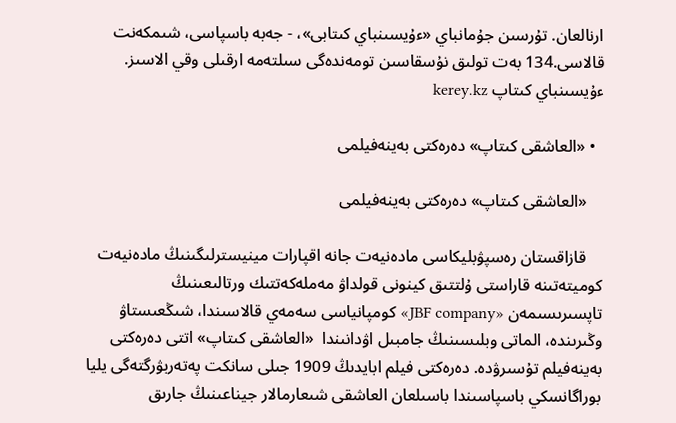ارنالعان. تۇرسىن جۇمانباي «ءۇيسىنباي كىتابى»، - جەبە باسپاسى، شىمكەنت قالاسى.134 بەت تولىق نۇسقاسىن تومەندەگى سىلتەمە ارقىلى وقي الاسىز. ءۇيسىنباي كىتاپ kerey.kz

  • «العاشقى كىتاپ» دەرەكتى بەينەفيلمى

    «العاشقى كىتاپ» دەرەكتى بەينەفيلمى

    قازاقستان رەسپۋبليكاسى مادەنيەت جانە اقپارات مينيسترلىگىنىڭ مادەنيەت كوميتەتىنە قاراستى ۇلتتىق كينونى قولداۋ مەملەكەتتىك ورتالىعىنىڭ تاپسىرىسىمەن «JBF company» كومپانياسى سەمەي قالاسىندا، شىڭعىستاۋ وڭىرىندە، الماتى وبلىسىنىڭ جامبىل اۋدانىندا  «العاشقى كىتاپ» اتتى دەرەكتى بەينەفيلم تۇسىرۋدە. دەرەكتى فيلم ابايدىڭ 1909 جىلى سانكت پەتەربۋرگتەگى يليا بوراگانسكي باسپاسىندا باسىلعان العاشقى شىعارمالار جيناعىنىڭ جارىق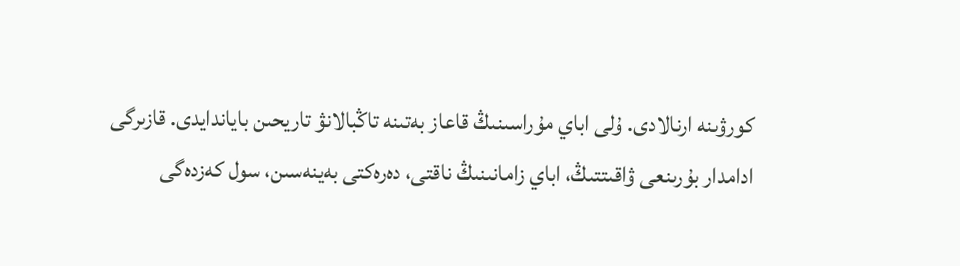كورۋىنە ارنالادى. ۇلى اباي مۇراسىنىڭ قاعاز بەتىنە تاڭبالانۋ تاريحىن باياندايدى. قازىرگى ادامدار بۇرىنعى ۋاقىتتىڭ، اباي زامانىنىڭ ناقتى، دەرەكتى بەينەسىن، سول كەزدەگى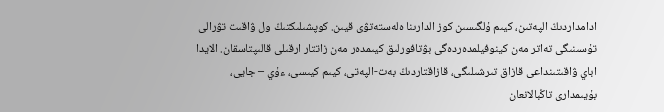ادامداردىڭ الپەتىن، كيىم ۇلگىسىن كوز الدارىنا ەلەستەتۋى قيىن. كوپشىلىكتىڭ ول ۋاقىت تۋرالى تۇسىنىگى تەاتر مەن كينوفيلمدەردەگى بۋتافورلىق كيىمدەر مەن زاتتار ارقىلى قالىپتاسقان. الايدا اباي ۋاقىتىنداعى قازاق تىرشىلىگى، قازاقتاردىڭ بەت-الپەتى، كيىم كيىسى، ءۇي – جايى، بۇيىمدارى تاڭبالانعان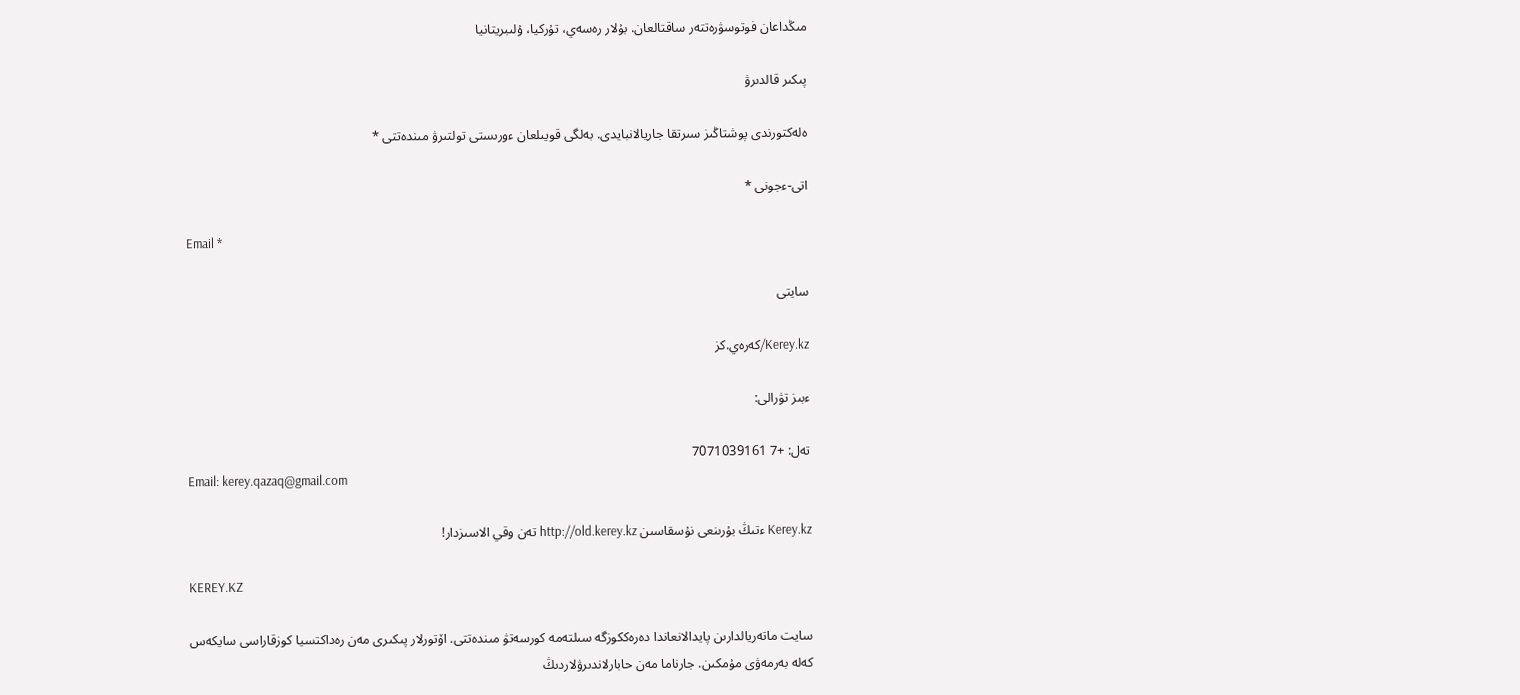مىڭداعان فوتوسۋرەتتەر ساقتالعان. بۇلار رەسەي، تۇركيا، ۇلىبريتانيا

پىكىر قالدىرۋ

ەلەكتورندى پوشتاڭىز سىرتقا جاريالانبايدى. بەلگى قويىلعان ءورىستى تولتىرۋ مىندەتتى *

اتى-ءجونى *

Email *

سايتى

Kerey.kz/كەرەي.كز

ءبىز تۋرالى:

تەل: +7 7071039161
Email: kerey.qazaq@gmail.com

Kerey.kz ءتىڭ بۇرىنعى نۇسقاسىن http://old.kerey.kz تەن وقي الاسىزدار!

KEREY.KZ

سايت ماتەريالدارىن پايدالانعاندا دەرەككوزگە سىلتەمە كورسەتۋ مىندەتتى. اۆتورلار پىكىرى مەن رەداكتسيا كوزقاراسى سايكەس كەلە بەرمەۋى مۇمكىن. جارناما مەن حابارلاندىرۋلاردىڭ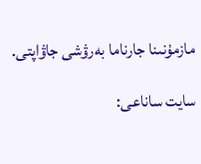مازمۇنىنا جارناما بەرۋشى جاۋاپتى.

سايت ساناعى: